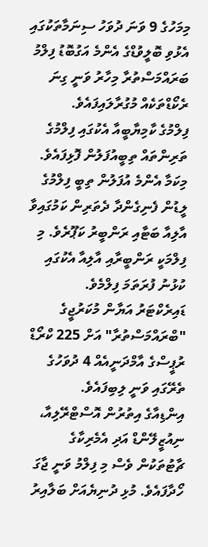މިމަހުގެ 9 ވަނަ ދުވަހު ސިނަމާތަކުގައި އެޅުވި ބޮލީވުޑްގެ އެންމެ އަގުބޮޑު ފިލްމު ބަރައްމަސްތުރާ މިހާރު ވަނީ ގިނަ ރެކޯޑްތަކެއް މުގުރާލައިފައެވެ.
ފިލްމުގެ ކާމިޔާބީއާ އެކުގައި ފިލްމުގެ ތަރިންތައް ތިބީއުފަލުން ފޮޅިފައެވެ. މިކަމާ އެންމެ އުފަލުން ތިބީ ފިލްމުގެ ލީޑުން ފެނިގެންދާ ދެތަރިން ކަމުގައިވާ އާލިއާ ބަޓާއި ރަންބީރު ކަޕޫރެވެ. މި ފިލްމަކީ ރަންބީރާއި އާލިއާ އެކުގައި ކުޅުނު ފުރަތަމަ ފިލްމެވެ.
ޑައިރެކްޓަރު އަޔާން މުކަރުޖީގެ "ބްރައްމަސްތުރާ" އަށް 225 ކްރޯޑް ރުޕީސްގެ އާމްދަނީއެއް 4 ދުވަހުގެ ތެރޭގައި ވަނީ ލިބިފައެވެ.
އިންޑިއާގެ އިތުރުން އޮސްޓްރޭލިއާ، ނިއުޒީލޭންޑް އަދި އެމެރިކާގެ ޗާޓުތަކުން ވެސް މި ފިލްމު ވަނީ ޖާގަ ހޯދާފައެވެ. މުޅި ދުނިޔެއަށް ބަލާއިރު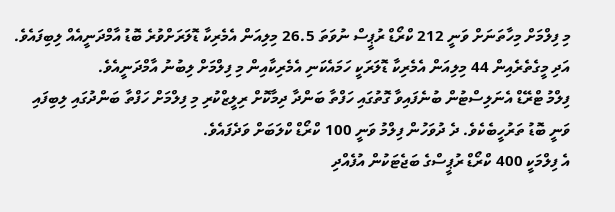މި ފިލްމަށް މިހާތަނަށް ވަނީ 212 ކްރޯޑް ރުޕީސް ނުވަތަ 26.5 މިލިއަން އެމެރިކާ ޑޮލަރަށްވުރެ ބޮޑު އާމްދަނީއެއް ލިބިފައެވެ. އަދި މީގެތެރެއިން 44 މިލިއަން އެމެރިކާ ޑޮލަރަކީ ހަމައެކަނި އެމެރިކާއިން މި ފިލްމަށް ލިބުނު އާމްދަނީއެވެ.
ފިލްމު ޓްރޭޑް އެނަލިސްޓުން ބުނެފައިވާ ގޮތުގައި ހަފްތާ ބަންދާ ދިމާކޮށް ރިލީޒްކުރި މި ފިލްމަށް ހަފްތާ ބަންދުގައި ލިބިފައި ވަނީ ބޮޑު ތަރުހީބެކެވެ. ދެ ދުވަހުން ފިލްމު ވަނީ 100 ކްރޯޑް ކްލަބަށް ވަދެފައެވެ.
އެ ފިލްމަކީ 400 ކްރޯޑް ރުޕީސްގެ ބަޖެޓަކުން އުފެއްދި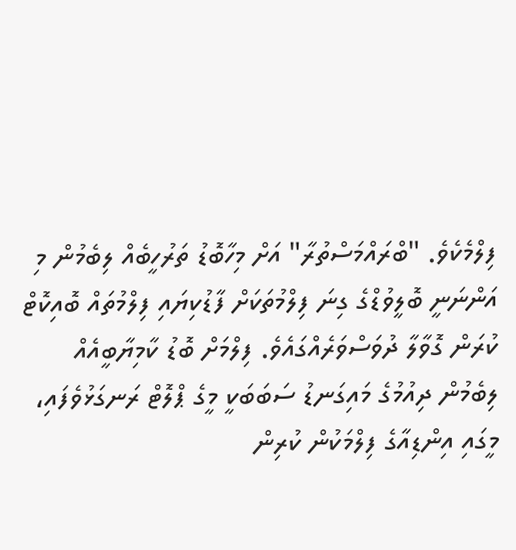ފިލްމެކެވެ. "ބްރައްމަސްތުރާ" އަށް މިހާބޮޑު ތަރުހީބެއް ލިބެމުން މި އަންނަނީ ބޮލީވުޑްގެ ގިނަ ފިލްމުތަކަށް ފާޑުކިޔައި ފިލްމުތައް ބޮއިކޮޓް ކުރަން ގޮވާލާ ދުވަސްވަރެއްގައެވެ. ފިލްމަށް ބޮޑު ކާމިޔާބީއެއް ލިބެމުން ދިއުމުގެ މައިގަނޑު ސަބަބަކީ މީގެ ޕްލޮޓް ރަނގަޅުވެފައި، މީގައި އިންޑިއާގެ ފިލްމަކުން ކުރިން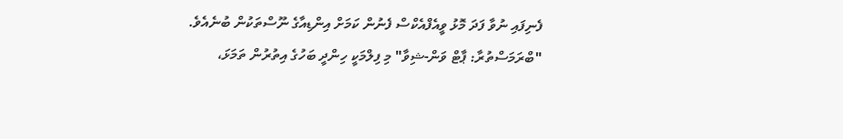ފެނިފައި ނުވާ ފަދަ މޮޅު ވީއެފްއެކްސް ފެނުން ކަމަށް އިންޑިއާގެ ނޫސްތަކުން ބުނެއެވެ.
"ބްރަމަސްތުރާ: ޕާޓް ވަން-ޝިވާ" މި ފިލްމަކީ ހިންދީ ބަހުގެ އިތުރުން ތަމަޅަ،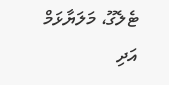ޓެލެގޫ، މަލަޔާޅަމް އަދި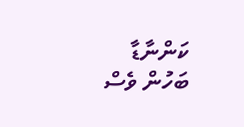ކަންނާޑާ ބަހުން ވެސް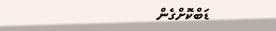ޑަބްކޮށްގެން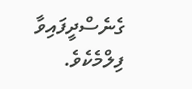ގެނެސްދީފައިވާ ފިލްމެކެވެ.